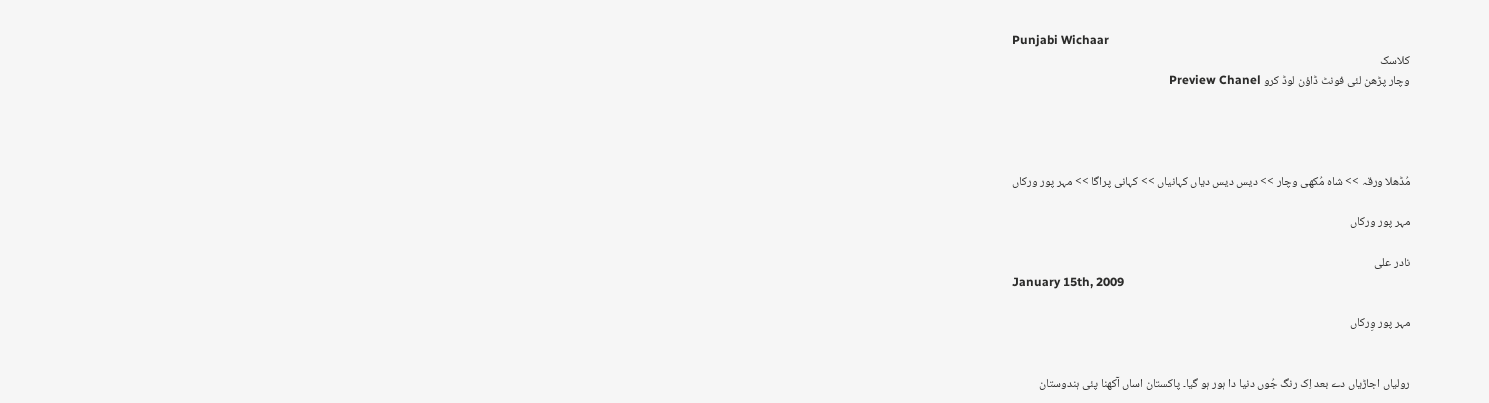Punjabi Wichaar
کلاسک
وچار پڑھن لئی فونٹ ڈاؤن لوڈ کرو Preview Chanel




مُڈھلا ورقہ >> شاہ مُکھی وچار >> دیس دیس دیاں کہانیاں >> کہانی پراگا >> مہر پور ورکاں

مہر پور ورکاں

نادر علی
January 15th, 2009

مہر پور وِرکاں


رولیاں اجاڑیاں دے بعد اِک رنگ جُوں دنیا دا ہور ہو گیا۔ پاکستان اساں آکھنا پئی ہندوستان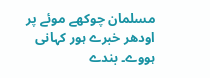مسلمان چوکھے موئے پر اودھر خبرے ہور کہانی ہووے۔ بندے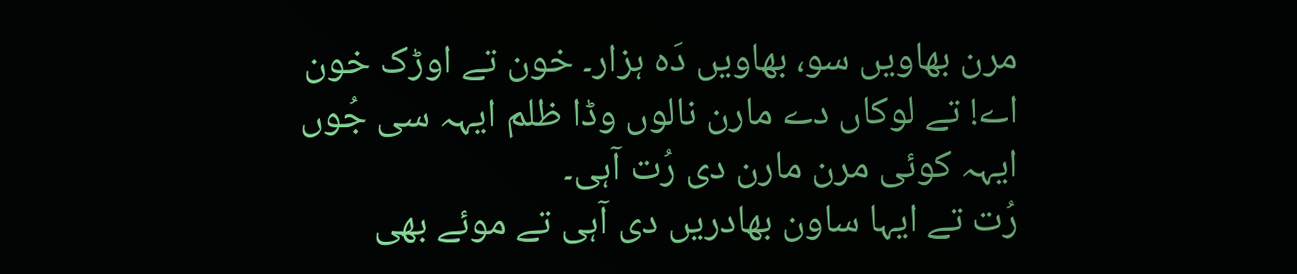مرن بھاویں سو، بھاویں دَہ ہزار۔ خون تے اوڑک خون اے! تے لوکاں دے مارن نالوں وڈا ظلم ایہہ سی جُوں ایہہ کوئی مرن مارن دی رُت آہی۔
رُت تے ایہا ساون بھادریں دی آہی تے موئے بھی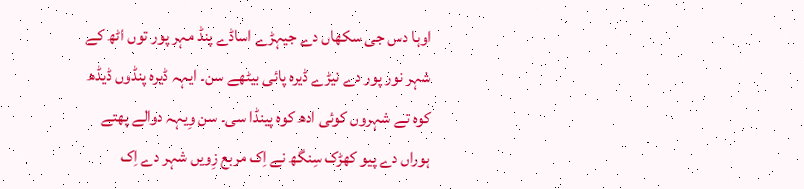اوہا دس جی سکھاں دے جیہڑے اساڈے پنڈ مہر پور توں اٹھ کے شہر نور پور دے نیڑے ڈیرہ پائی بیٹھے سن۔ ایہہ ڈیرہ پنڈوں ڈیڈھ کوہ تے شہروں کوئی ادھ کوہ پینڈا سی۔ سن وِیہہ دوالے پھتے ہوراں دے پیو کھڑک سِنگھ نے اِک مربع زِویں شہر دے اِک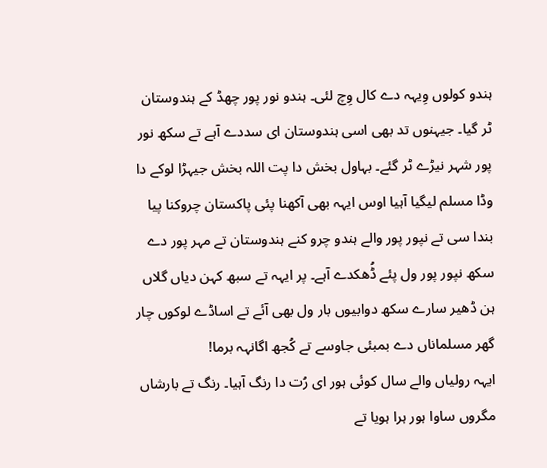ہندو کولوں وِیہہ دے کال وِچ لئی۔ ہندو نور پور چھڈ کے ہندوستان ٹر گیا۔ جیہنوں تد بھی اسی ہندوستان ای سددے آہے تے سکھ نور پور شہر نیڑے ٹر گئے۔ بہاول بخش دا پت اللہ بخش جیہڑا لوکے دا وڈا مسلم لیگیا آہیا اوس ایہہ بھی آکھنا پئی پاکستان چروکنا پیا بندا سی تے نپور پور والے ہندو چرو کنے ہندوستان تے مہر پور دے سکھ نپور پور ول پئے ڈُھکدے آہے۔ پر ایہہ تے سبھ کہن دیاں گلاں ہن ڈھیر سارے سکھ دوابیوں بار ول بھی آئے تے اساڈے لوکوں چار گھر مسلماناں دے بمبئی جاوسے تے کُجھ اگانہہ برما!
ایہہ رولیاں والے سال کوئی ہور ای رُت دا رنگ آہیا۔ رنگ تے بارشاں مگروں ساوا ہور ہرا ہویا تے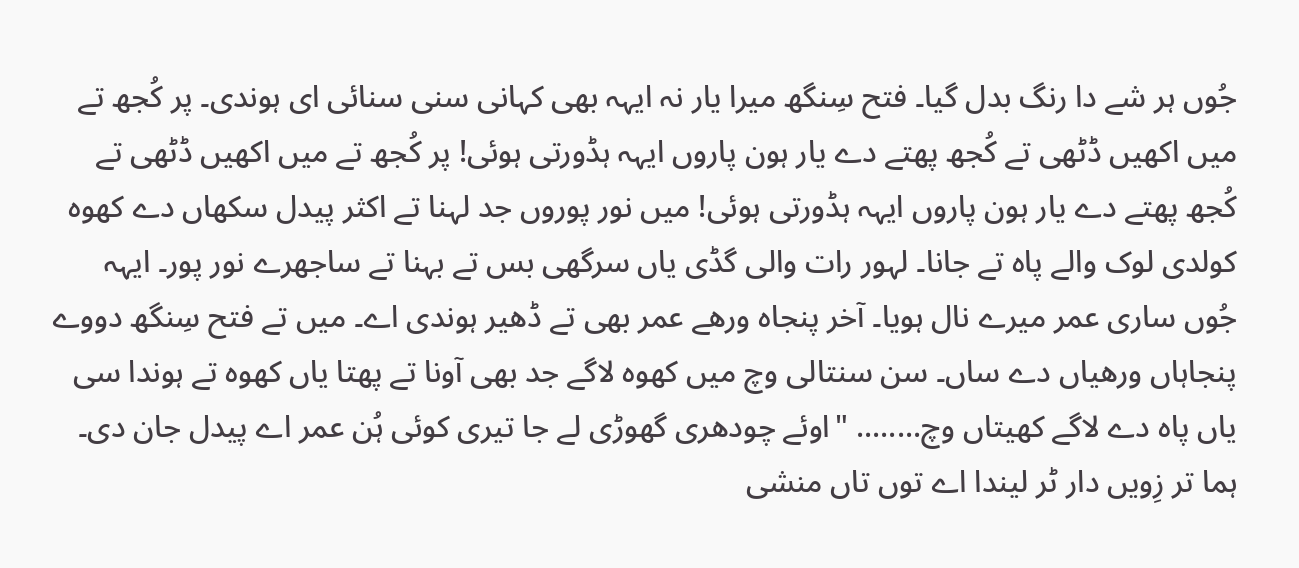جُوں ہر شے دا رنگ بدل گیا۔ فتح سِنگھ میرا یار نہ ایہہ بھی کہانی سنی سنائی ای ہوندی۔ پر کُجھ تے میں اکھیں ڈٹھی تے کُجھ پھتے دے یار ہون پاروں ایہہ ہڈورتی ہوئی! پر کُجھ تے میں اکھیں ڈٹھی تے کُجھ پھتے دے یار ہون پاروں ایہہ ہڈورتی ہوئی! میں نور پوروں جد لہنا تے اکثر پیدل سکھاں دے کھوہ کولدی لوک والے پاہ تے جانا۔ لہور رات والی گڈی یاں سرگھی بس تے بہنا تے ساجھرے نور پور۔ ایہہ جُوں ساری عمر میرے نال ہویا۔ آخر پنجاہ ورھے عمر بھی تے ڈھیر ہوندی اے۔ میں تے فتح سِنگھ دووے پنجاہاں ورھیاں دے ساں۔ سن سنتالی وچ میں کھوہ لاگے جد بھی آونا تے پھتا یاں کھوہ تے ہوندا سی یاں پاہ دے لاگے کھیتاں وچ........ "اوئے چودھری گھوڑی لے جا تیری کوئی ہُن عمر اے پیدل جان دی۔ ہما تر زِویں دار ٹر لیندا اے توں تاں منشی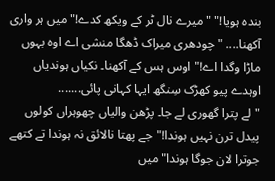بندہ ہویا!" "میرے نال ٹر کے ویکھ کدے!"میں ہر واری آکھنا.... "چودھری میراک ڈھگا منشی اے اوہ بہوں ماڑا وگدا اے!"اوس ہس کے آکھنا۔ نکیاں ہوندیاں اوہدے پیو کھڑک سِنگھ ایہا کہانی پائی.......
"لے پترا گھوری لے جا۔ پڑھن والیاں چھوہراں کولوں پیدل ترن نہیں ہوندا!"جے پھتا نالائق نہ ہوندا تے کتھے جوترا لان جوگا ہوندا"میں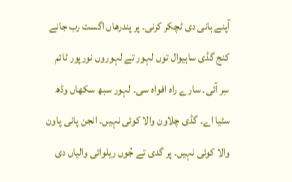آپنے ہانی دی ٹچکر کرنی۔ پر پندرھاں اگست رب جانے کنج گڈی ساہیوال توں لہور تے لہوروں نورپور ٹائم سِر آئی۔ سارے راہ افواہ سی۔ لہور سبھ سکھاں وڈھ سٹیا اے۔ گڈی چلاون والا کوئی نہیں۔ انجن پانی پاون والا کوئی نہیں۔ پر گدی تے جُوں ریلوائی والیاں دی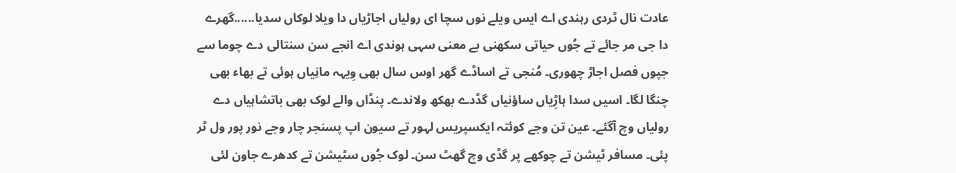عادت نال ٹردی رہندی اے ایس ویلے نوں سچا ای رولیاں اجاڑیاں دا ویلا لوکاں سدیا......گھرے دا جی مر جائے تے جُوں حیاتی سکھنی بے معنی سہی ہوندی اے انجے سن سنتالی دے چوما سے جپوں فصل اجاڑ چھوری۔ مُنجی تے اساڈے گھر اوس سال بھی وِیہہ مانِیاں ہوئی تے بھاء بھی چنگا لگا۔ اسیں سدا ہاڑِیاں ساؤنیاں گڈدے بھکھ ولاندے۔ پنڈاں والے لوک بھی باتشاہیاں دے رولیاں وچ آگئے۔ عین تن وجے کوئتہ ایکسپریس لہور تے سیون اپ پسنجر چار وجے نور پور ول ٹر پئی۔ مسافر ٹیشن تے چوکھے پر گڈی وچ گھٹ سن۔ لوک جُوں سٹیشن تے کدھرے جاون لئی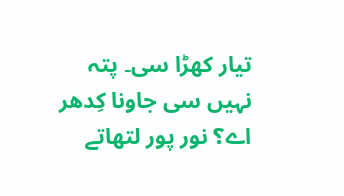تیار کھڑا سی۔ پتہ نہیں سی جاونا کِدھر اے؟ نور پور لتھاتے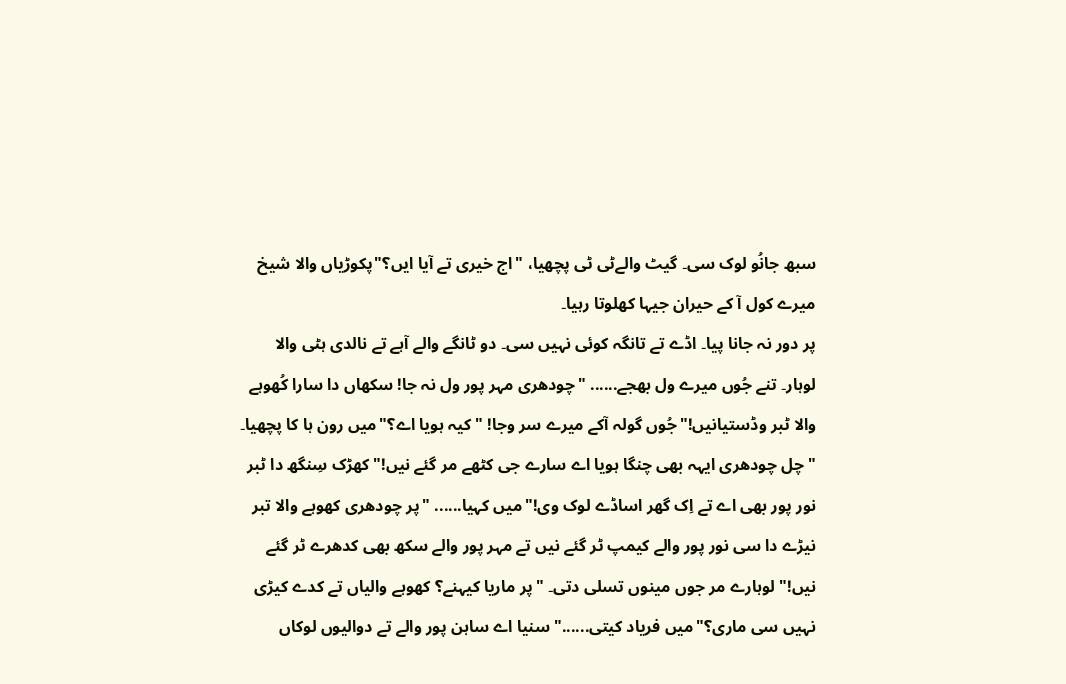سبھ جانُو لوک سی۔ گیٹ والےٹی ٹی پچھیا، "اج خیری تے آیا ایں؟"پکوڑیاں والا شیخ میرے کول آ کے حیران جیہا کھلوتا رہیا۔
پر دور نہ جانا پیا۔ اڈے تے تانگہ کوئی نہیں سی۔ دو ٹانگے والے آہے تے نالدی ہٹی والا لوہار۔ تنے جُوں میرے ول بھجے...... "چودھری مہر پور ول نہ جا! سکھاں دا سارا کُھوہے والا ٹبر وڈستیانیں!"جُوں گولہ آکے میرے سر وجا! "کیہ ہویا اے؟"میں رون ہا کا پچھیا۔
"چل چودھری ایہہ بھی چنگا ہویا اے سارے جی کٹھے مر گئے نیں!"کھڑک سِنگھ دا ٹبر نور پور بھی اے تے اِک گھر اساڈے لوک وی!"میں کہیا...... "پر چودھری کھوہے والا تبر نیڑے دا سی نور پور والے کیمپ ٹر گئے نیں تے مہر پور والے سکھ بھی کدھرے ٹر گئے نیں!" لوہارے مر جوں مینوں تسلی دتی۔ "پر ماریا کیہنے؟ کھوہے والیاں تے کدے کیڑی نہیں سی ماری؟"میں فریاد کیتی......"سنیا اے ساہن پور والے تے دوالیوں لوکاں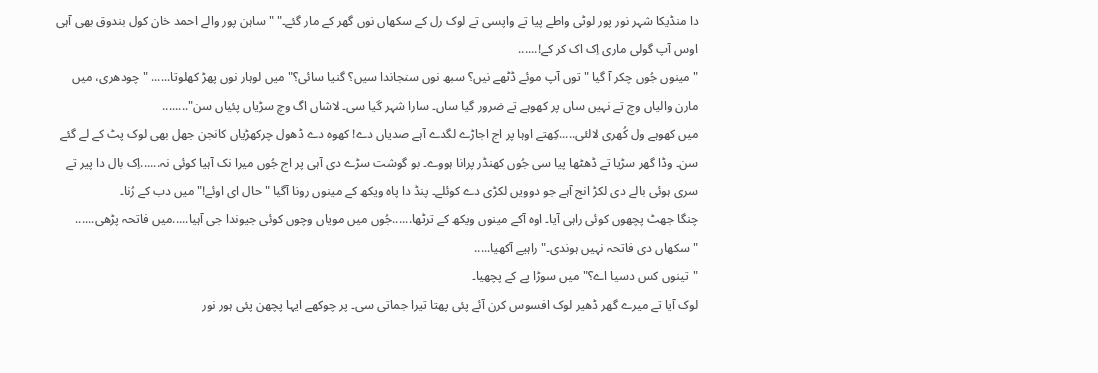دا منڈیکا شہر نور پور لوٹی واطے پیا تے واپسی تے لوک رل کے سکھاں نوں گھر کے مار گئے۔" "ساہن پور والے احمد خان کول بندوق بھی آہی اوس آپ گولی ماری اِک اک کر کے!......
"مینوں جُوں چکر آ گیا "توں آپ موئے ڈٹھے نیں؟ سبھ نوں سنجاندا سیں؟ گنیا سائی؟"میں لوہار نوں پھڑ کھلوتا...... "چودھری، میں مارن والیاں وچ تے نہیں ساں پر کھوہے تے ضرور گیا ساں۔ سارا شہر گیا سی۔ لاشاں اگ وچ سڑیاں پئیاں سن"........
میں کھوہے ول کُھری لالئی.....کِھتے اوہا پر اج اجاڑے لگدے آہے صدیاں دے! کھوہ دے ڈھول چرکھڑیاں کانجن جھل بھی لوک پٹ کے لے گئے سن۔ وڈا گھر سڑیا تے ڈھٹھا پیا سی جُوں کھنڈر پرانا ہووے۔ بو گوشت سڑے دی آہی پر اج جُوں میرا نک آہیا کوئی نہ......اِک بال دا پیر تے سری ہوئی بالے دی لکڑ انج آہے جو دوویں لکڑی دے کوئلے۔ پنڈ دا پاہ ویکھ کے مینوں رونا آگیا "حال ای اوئے!"میں دب کے رُنا۔
چنگا جھٹ پچھوں کوئی راہی آیا۔ اوہ آکے مینوں ویکھ کے ترٹھا......جُوں میں مویاں وچوں کوئی جیوندا جی آہیا.....میں فاتحہ پڑھی...... "سکھاں دی فاتحہ نہیں ہوندی۔"راہیے آکھیا.....
"تینوں کس دسیا اے؟"میں سوڑا پے کے پچھیا۔
لوک آیا تے میرے گھر ڈھیر لوک افسوس کرن آئے پئی پھتا تیرا جماتی سی۔ پر چوکھے ایہا پچھن پئی ہور نور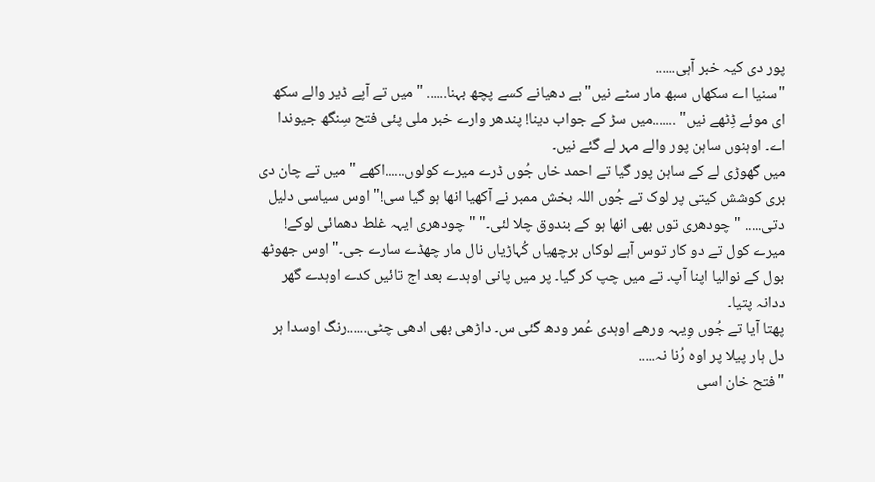پور دی کیہ خبر آہی......
"سنیا اے سکھاں سبھ مار سٹے نیں"بے دھیانے کسے پچھ بہنا...... "میں تے آپے ڈیر والے سکھ ای موئے ڈِٹھے نیں" .......میں سڑ کے جواب دینا! پندھر وارے خبر ملی پئی فتح سِنگھ جیوندا اے۔ اوہنوں ساہن پور والے مہر لے گئے نیں۔
میں گھوڑی لے کے ساہن پور گیا تے احمد خاں جُوں ڈرے میرے کولوں......اکھے "میں تے چان دی بری کوشش کیتی پر لوک تے جُوں اللہ بخش ممبر نے آکھیا انھا ہو گیا سی!"اوس سیاسی دلیل دتی..... "چودھری توں بھی انھا ہو کے بندوق چلا لئی۔" "چودھری ایہہ غلط دھمائی لوکے! میرے کول تے دو کار توس آہے لوکاں برچھیاں کُہاڑیاں نال مار چھڈے سارے جی۔"اوس جھوٹھ بول کے نوالیا اپنا آپ۔ تے میں چپ کر گیا۔ پر میں پانی اوہدے بعد اج تائیں کدے اوہدے گھر ددانہ پتیا۔
پھتا آیا تے جُوں وِیہہ ورھے اوہدی عُمر ودھ گئی س۔ داڑھی بھی ادھی چٹی......رنگ اوسدا ہر دل ہار پیلا پر اوہ رُنا نہ.....
"فتح خان اسی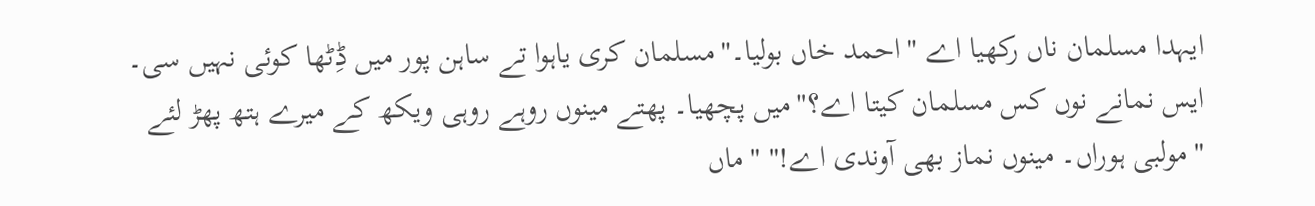ایہدا مسلمان ناں رکھیا اے "احمد خاں بولیا۔"مسلمان کری یاہوا تے ساہن پور میں ڈِٹھا کوئی نہیں سی۔ ایس نمانے نوں کس مسلمان کیتا اے؟"میں پچھیا۔ پھتے مینوں روہے روہی ویکھ کے میرے ہتھ پھڑ لئے "مولبی ہوراں۔ مینوں نماز بھی آوندی اے!" "ماں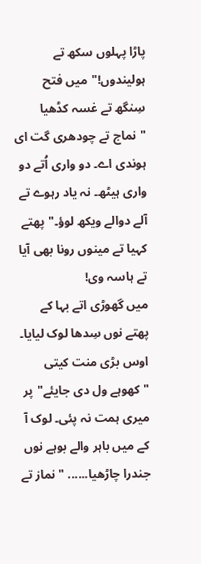پاڑا پہلوں سکھ تے ہولیندوں!"میں فتح سِنگھ تے غسہ کڈھیا "نماج تے چودھری گت ای ہوندی اے۔ دو واری اُتے دو واری ہیٹھ۔ نہ یاد رہوے تے آلے دوالے ویکھ لوؤ۔"پھتے کہیا تے مینوں رونا بھی آیا تے ہاسہ وی!
میں گھوڑی اتے بہا کے پھتے نوں سِدھا لوک لیایا۔ اوس بڑی منت کیتی "کھوہے ول دی جایئے"پر میری ہمت نہ پئی۔ لوک آ کے میں باہر والے بوہے نوں جندرا چاڑھیا...... "نماز تے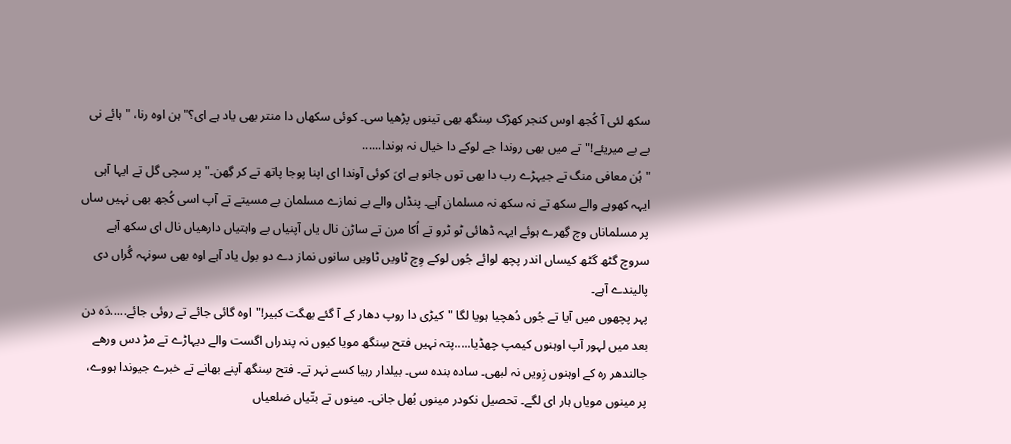سکھ لئی آ کُجھ اوس کنجر کھڑک سِنگھ بھی تینوں پڑھیا سی۔ کوئی سکھاں دا منتر بھی یاد ہے ای؟"ہن اوہ رنا، "ہائے نی بے بے میریئے!"تے میں بھی روندا جے لوکے دا خیال نہ ہوندا......
"ہُن معافی منگ تے جیہڑے رب دا بھی توں جانو ہے ایَ کوئی آوندا ای اپنا پوجا پاتھ تے کر گِھن۔"پر سچی گل تے ایہا آہی ایہہ کھوہے والے سکھ تے نہ سکھ نہ مسلمان آہے۔ پنڈاں والے بے نمازے مسلمان بے مسیتے تے آپ اسی کُجھ بھی نہیں ساں پر مسلماناں وچ گِھرے ہوئے ایہہ ڈھائی ٹو ٹرو تے اُکا مرن تے ساڑن نال یاں آپنیاں بے واہتیاں دارھیاں نال ای سکھ آہے سروچ گٹھ گٹھ کیساں اندر پچھ لوائے جُوں لوکے وِچ ٹاویں ٹاویں سانوں نماز دے دو بول یاد آہے اوہ بھی سونہہ گُراں دی پالیندے آہے۔
پہر پچھوں میں آیا تے جُوں دُھچیا ہویا لگا "کیڑی دا روپ دھار کے آ گئے بھگت کبیر!"اوہ گائی جائے تے روئی جائے.....دَہ دن بعد میں لہور آپ اوہنوں کیمپ چھڈیا.....پتہ نہیں فتح سِنگھ مویا کیوں نہ پندراں اگست والے دیہاڑے تے مڑ دس ورھے جالندھر رہ کے اوہنوں زِویں نہ لبھی۔ سادہ بندہ سی۔ بیلدار رہیا کسے نہر تے۔ فتح سِنگھ آپنے بھانے تے خبرے جیوندا ہووے، پر مینوں مویاں ہار ای لگے۔ تحصیل نکودر مینوں بُھل جانی۔ مینوں تے بتّیاں ضلعیاں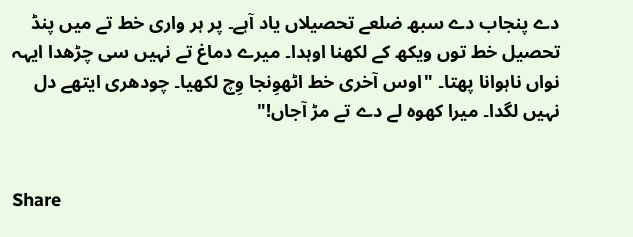دے پنجاب دے سبھ ضلعے تحصیلاں یاد آہے۔ پر ہر واری خط تے میں پنڈ تحصیل خط توں ویکھ کے لکھنا اوہدا۔ میرے دماغ تے نہیں سی چڑھدا ایہہ نواں ناہوانا پھتا۔ "اوس آخری خط اٹھوِنجا وِچ لکھیا۔ چودھری ایتھے دل نہیں لگدا۔ میرا کھوہ لے دے تے مڑ آجاں!"


Share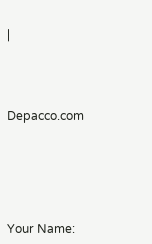|




Depacco.com






Your Name: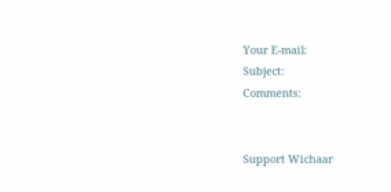Your E-mail:
Subject:
Comments:


Support Wichaar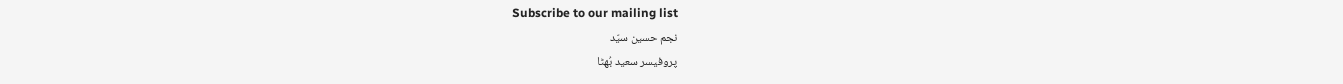Subscribe to our mailing list
نجم حسین سیّد
پروفیسر سعید بُھٹا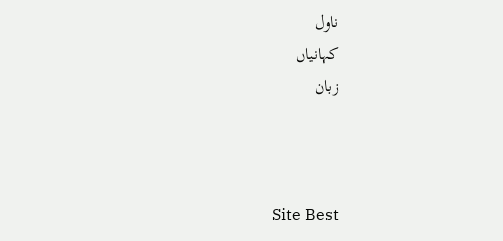ناول
کہانیاں
زبان



Site Best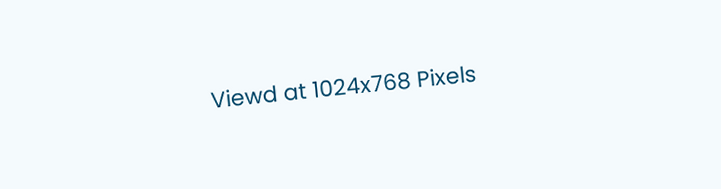Viewd at 1024x768 Pixels